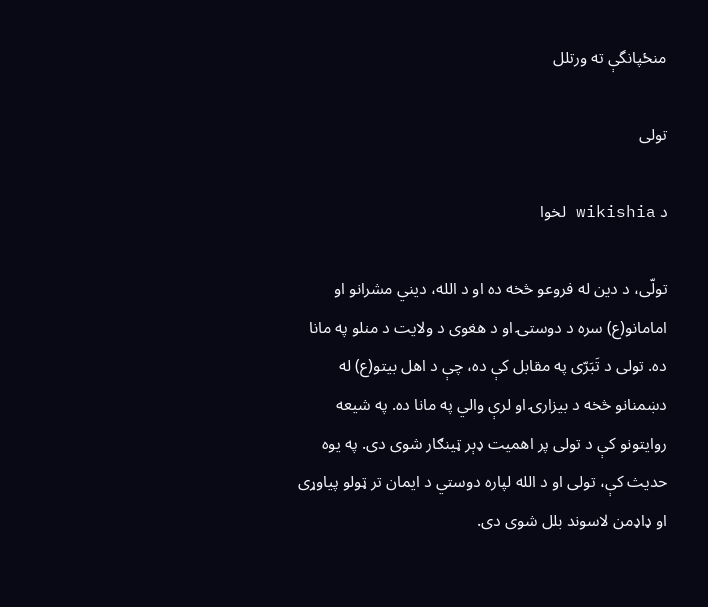منځپانگې ته ورتلل

تولی

د wikishia لخوا

تولّی، د دین له فروعو څخه ده او د الله، دیني مشرانو او امامانو(ع) سره د دوستۍ او د هغوی د ولایت د منلو په مانا ده. تولی د تَبَرّی په مقابل کې ده، چې د اهل بیتو(ع) له دښمنانو څخه د بیزارۍ او لرې والي په مانا ده. په شیعه روایتونو کې د تولی پر اهمیت ډېر ټینګار شوی دی. په یوه حدیث کې، تولی او د الله لپاره دوستي د ایمان تر ټولو پیاوړی او ډاډمن لاسوند بلل شوی دی.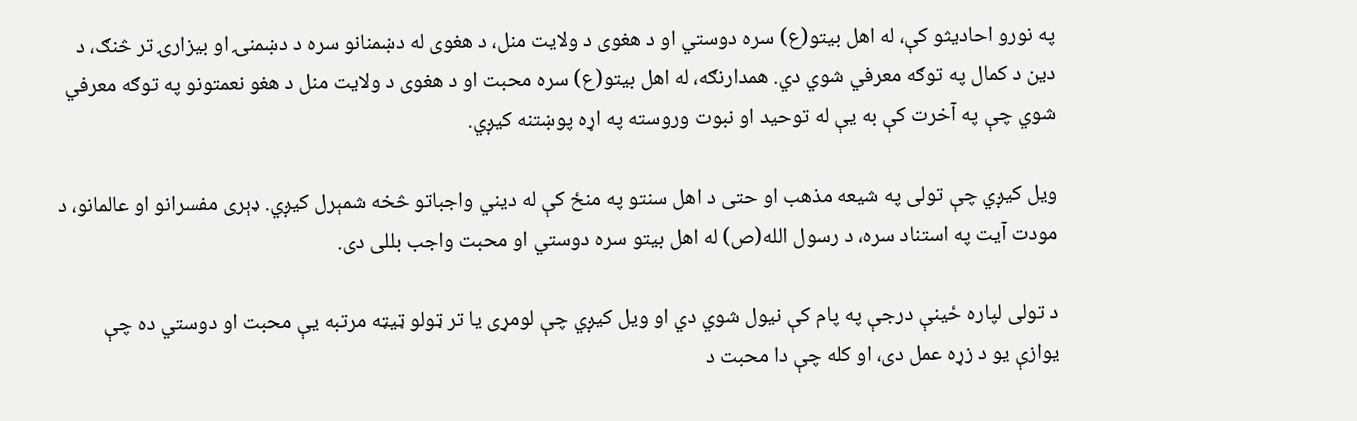په نورو احادیثو کې، له اهل بیتو(ع) سره دوستي او د هغوی د ولایت منل، د هغوی له دښمنانو سره د دښمنۍ او بیزارۍ تر څنګ، د دین د کمال په توګه معرفي شوي دي. همدارنګه، له اهل بیتو(ع) سره محبت او د هغوی د ولایت منل د هغو نعمتونو په توګه معرفي شوي چې په آخرت کې به یې له توحید او نبوت وروسته په اړه پوښتنه کیږي.

ویل کیږي چې تولی په شیعه مذهب او حتی د اهل سنتو په منځ کې له دیني واجباتو څخه شمېرل کیږي. ډېری مفسرانو او عالمانو، د مودت آیت په استناد سره، د رسول الله(ص) له اهل بیتو سره دوستي او محبت واجب بللی دی.

د تولی لپاره ځینې درجې په پام کې نیول شوي دي او ویل کیږي چې لومړی یا تر ټولو ټیټه مرتبه یې محبت او دوستي ده چې یوازې یو د زړه عمل دی، او کله چې دا محبت د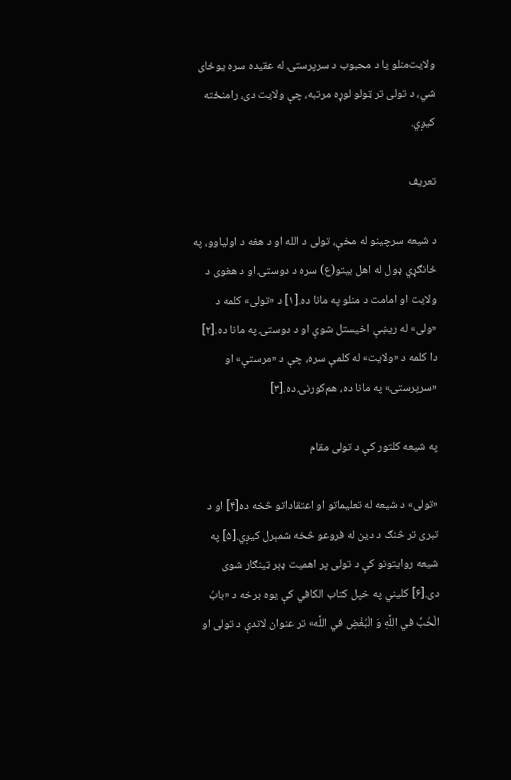ولایت‌منلو یا د محبوب د سرپرستۍ له عقیده سره یوځای شي، د تولی تر ټولو لوړه مرتبه، چې ولایت دی، رامنځته کیږي.

تعریف

د شیعه سرچینو له مخې، تولی د الله او د هغه د اولیاوو، په ځانګړي ډول له اهل بیتو(ع) سره د دوستۍ او د هغوی د ولایت او امامت د منلو په مانا ده.[۱] د «تولی» کلمه د «ولی» له ریښې اخیستل شوې او د دوستۍ په مانا ده.[۲] دا کلمه د «ولایت» له کلمې سره، چې د «مرستې» او «سرپرستۍ» په مانا ده، هم‌کورنۍ ده.[۳]

په شیعه کلتور کې د تولی مقام

«تولی» د شیعه له تعلیماتو او اعتقاداتو څخه ده[۴] او د تبری تر څنګ د دین له فروعو څخه شمېرل کیږي.[۵] په شیعه روایتونو کې د تولی پر اهمیت ډېر ټینګار شوی دی.[۶] کلیني په خپل کتاب الکافي کې یوه برخه د «بابُ الْحُبِّ في اللَّهِ وَ الْبُغْضِ في اللَّه» تر عنوان لاندې د تولی او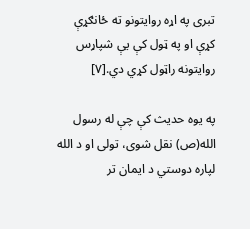تبری په اړه روایتونو ته ځانګړې کړې او په ټول کې یې شپاړس روایتونه راټول کړي دي.[۷]

په یوه حدیث کې چې له رسول الله(ص) نقل شوی، تولی او د الله لپاره دوستي د ایمان تر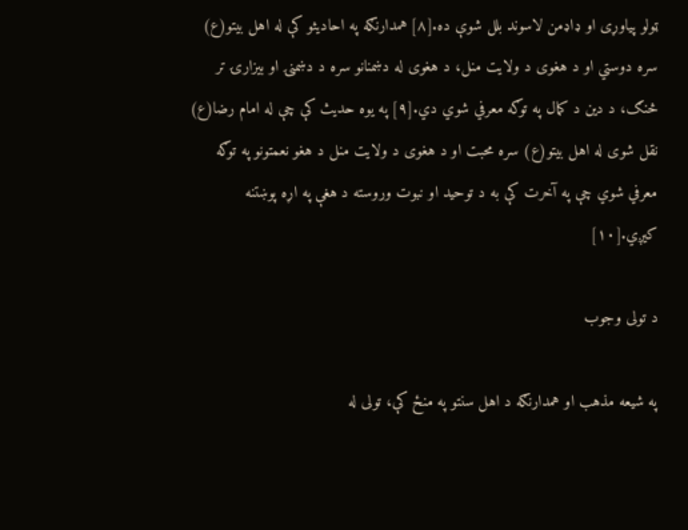ټولو پیاوړی او ډاډمن لاسوند بلل شوې ده.[۸] همدارنګه په احادیثو کې له اهل بیتو(ع) سره دوستي او د هغوی د ولایت منل، د هغوی له دښمنانو سره د دښمنۍ او بیزارۍ تر څنګ، د دین د کمال په توګه معرفي شوي دي.[۹] په یوه حدیث کې چې له امام رضا(ع) نقل شوی له اهل بیتو(ع) سره محبت او د هغوی د ولایت منل د هغو نعمتونو په توګه معرفي شوي چې په آخرت کې به د توحید او نبوت وروسته د هغې په اړه پوښتنه کیږي.[۱۰]

د تولی وجوب

په شیعه مذهب او همدارنګه د اهل سنتو په منځ کې، تولی له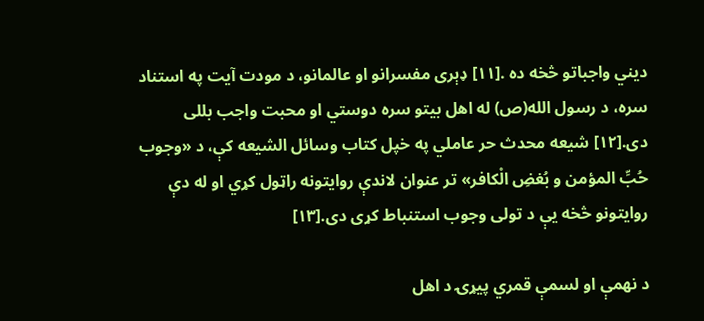دیني واجباتو څخه ده .[۱۱] ډېری مفسرانو او عالمانو، د مودت آیت په استناد سره، د رسول الله(ص) له اهل بیتو سره دوستي او محبت واجب بللی دی.[۱۲] شیعه محدث حر عاملي په خپل کتاب وسائل الشیعه کې، د «وجوب حُبِّ المؤمن و بُغضِ الْكافر» تر عنوان لاندې روایتونه راټول کړي او له دې روایتونو څخه یې د تولی وجوب استنباط کړی دی.[۱۳]

د نهمې او لسمې قمري پیړۍ د اهل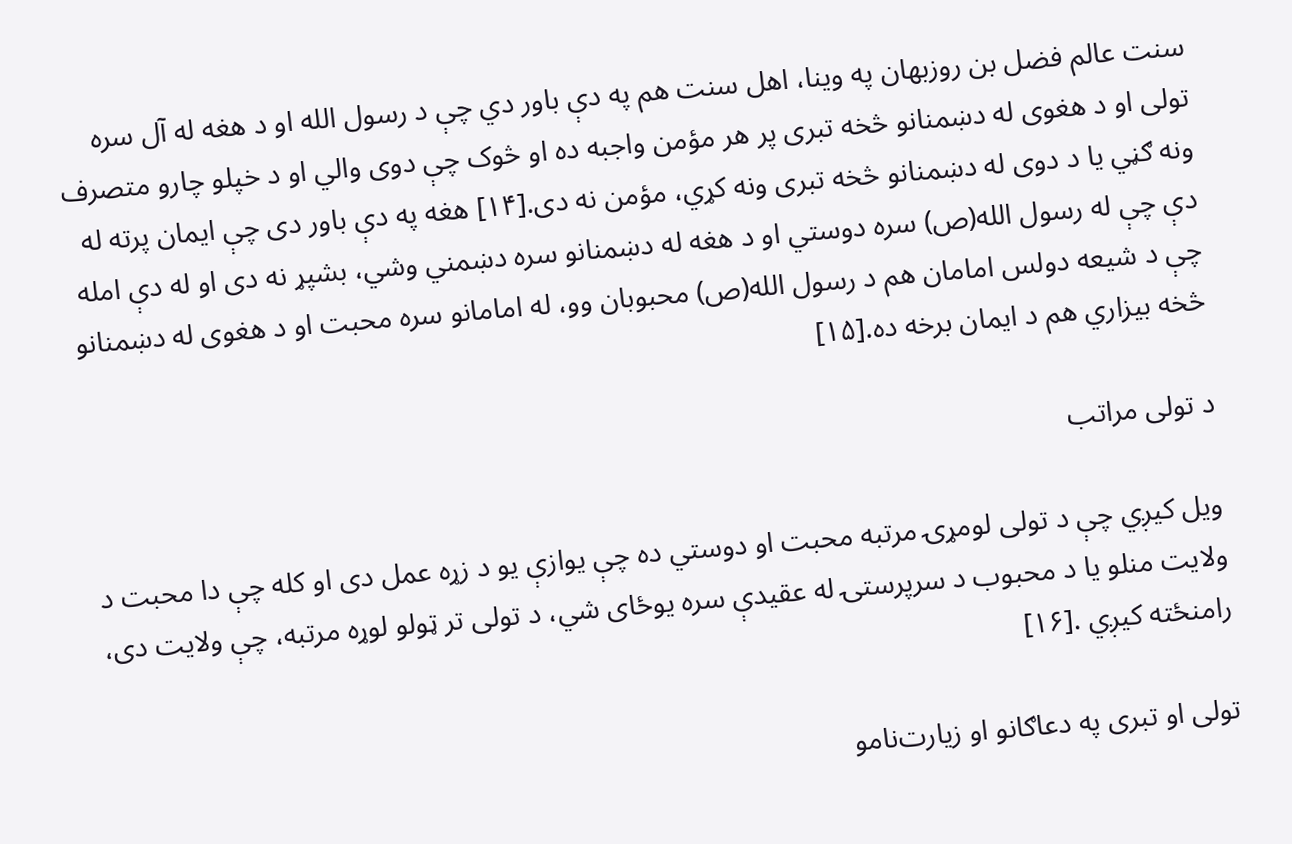سنت عالم فضل بن روزبهان په وینا، اهل سنت هم په دې باور دي چې د رسول الله او د هغه له آل سره تولی او د هغوی له دښمنانو څخه تبری پر هر مؤمن واجبه ده او څوک چې دوی والي او د خپلو چارو متصرف ونه ګڼي یا د دوی له دښمنانو څخه تبری ونه کړي، مؤمن نه دی.[۱۴] هغه په دې باور دی چې ایمان پرته له دې چې له رسول الله(ص) سره دوستي او د هغه له دښمنانو سره دښمني وشي، بشپړ نه دی او له دې امله چې د شیعه دولس امامان هم د رسول الله(ص) محبوبان وو، له امامانو سره محبت او د هغوی له دښمنانو څخه بیزاري هم د ایمان برخه ده.[۱۵]

د تولی مراتب

ویل کیږي چې د تولی لومړۍ مرتبه محبت او دوستي ده چې یوازې یو د زړه عمل دی او کله چې دا محبت د ولایت‌ منلو یا د محبوب د سرپرستۍ له عقیدې سره یوځای شي، د تولی تر ټولو لوړه مرتبه، چې ولایت دی، رامنځته کیږي .[۱۶]

تولی او تبری په دعاګانو او زیارت‌نامو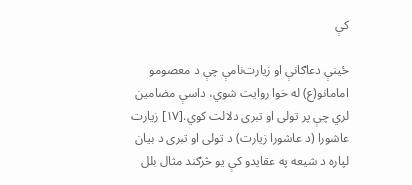کې

ځینې دعاګانې او زیارت‌نامې چې د معصومو امامانو(ع) له خوا روایت شوي، داسې مضامین لري چې پر تولی او تبری دلالت کوي.[۱۷] زیارت عاشورا (د عاشورا زیارت) د تولی او تبری د بیان لپاره د شیعه په عقایدو کې یو څرګند مثال بلل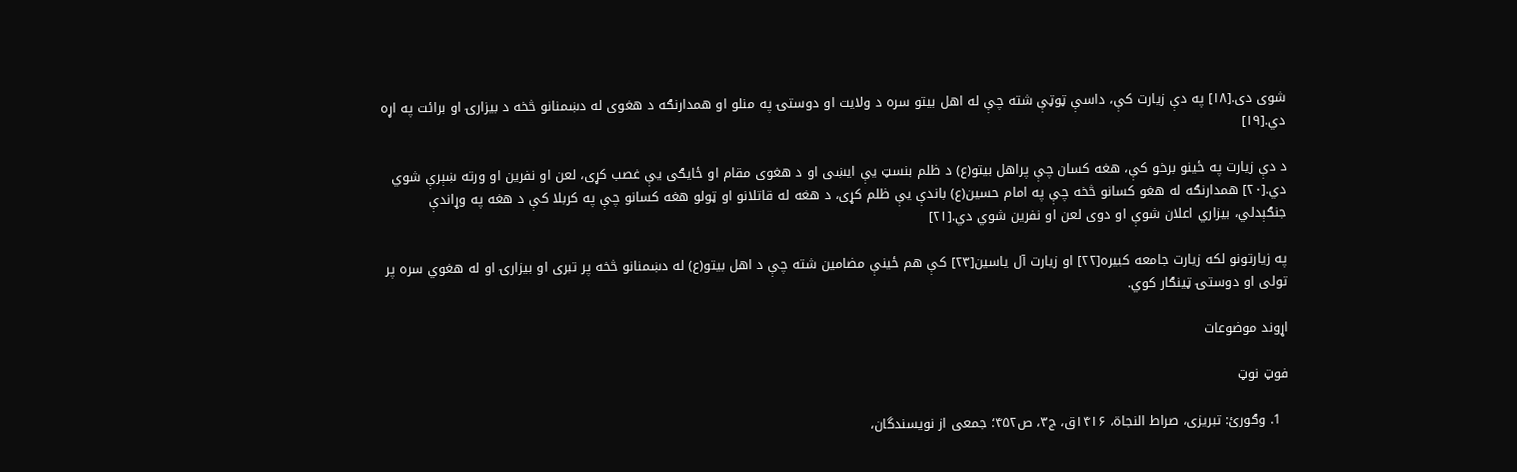شوی دی.[۱۸] په دې زیارت کې، داسې ټوټې شته چې له اهل بیتو سره د ولایت او دوستۍ په منلو او همدارنګه د هغوی له دښمنانو څخه د بیزارۍ او برائت په اړه دي.[۱۹]

د دې زیارت په ځینو برخو کې، هغه کسان چې پراهل بیتو(ع) د ظلم بنسټ یې ایښی او د هغوی مقام او ځایګی یې غصب کړی، لعن او نفرین او ورته ښېرې شوي دي.[۲۰] همدارنګه له هغو کسانو څخه چې په امام حسین(ع) باندې یې ظلم کړی، د هغه له قاتلانو او ټولو هغه کسانو چې په کربلا کې د هغه په وړاندې جنګېدلي، بیزاري اعلان شوې او دوی لعن او نفرین شوي دي.[۲۱]

په زیارتونو لکه زیارت جامعه کبیره[۲۲] او زیارت آل یاسین[۲۳] کې هم ځینې مضامین شته چې د اهل بیتو(ع) له دښمنانو څخه پر تبری او بیزارۍ او له هغوي سره پر تولی او دوستۍ ټینګار کوي.

اړوند موضوعات

فوټ نوټ

  1. وګورئ: تبریزی، صراط النجاة، ۱۴۱۶ق، ج۳، ص۴۵۲؛ جمعی از نویسندگان،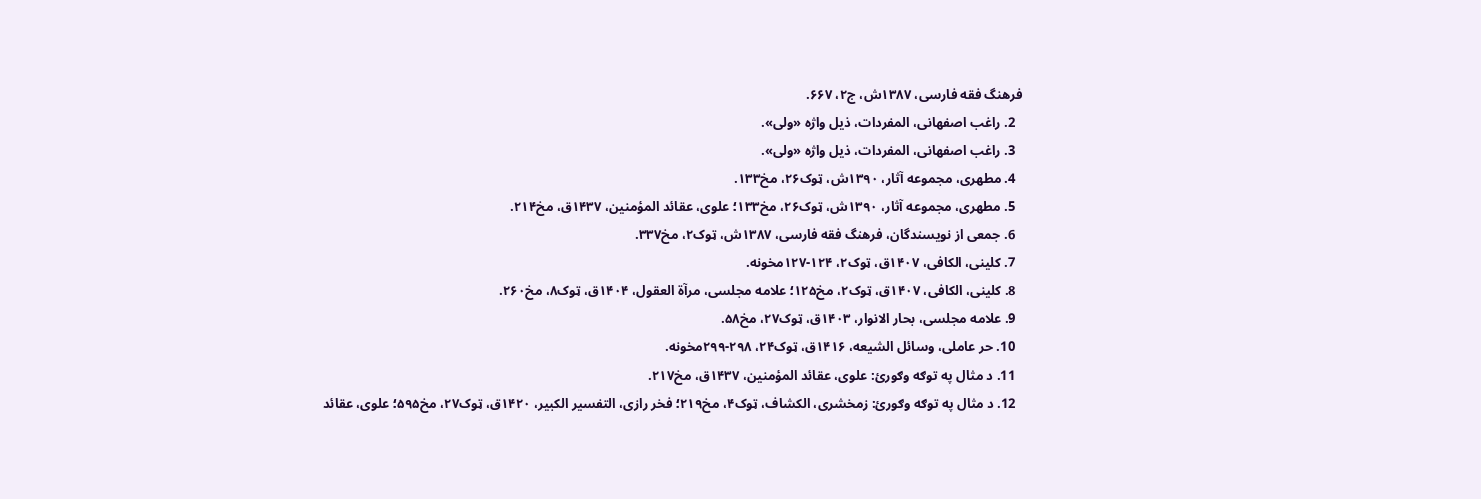فرهنگ فقه فارسی، ۱۳۸۷ش، ج۲، ۶۶۷.
  2. راغب اصفهانی، المفردات، ذیل واژه «ولی».
  3. راغب اصفهانی، المفردات، ذیل واژه «ولی».
  4. مطهری، مجموعه آثار، ۱۳۹۰ش، ټوک۲۶، مخ۱۳۳.
  5. مطهری، مجموعه آثار، ۱۳۹۰ش، ټوک۲۶، مخ۱۳۳؛ علوی، عقائد المؤمنین، ۱۴۳۷ق، مخ۲۱۴.
  6. جمعی از نویسندگان، فرهنگ فقه فارسی، ۱۳۸۷ش، ټوک۲، مخ۳۳۷.
  7. کلینی، الکافی، ۱۴۰۷ق، ټوک۲، ۱۲۴-۱۲۷مخونه.
  8. کلینی، الکافی، ۱۴۰۷ق، ټوک۲، مخ۱۲۵؛ علامه مجلسی، مرآة العقول، ۱۴۰۴ق، ټوک۸، مخ۲۶۰.
  9. علامه مجلسی، بحار الانوار، ۱۴۰۳ق، ټوک۲۷، مخ۵۸.
  10. حر عاملی، وسائل الشیعه، ۱۴۱۶ق، ټوک۲۴، ۲۹۸-۲۹۹مخونه.
  11. د مثال په توګه وګورئ: علوی، عقائد المؤمنین، ۱۴۳۷ق، مخ۲۱۷.
  12. د مثال په توګه وګورئ: زمخشری، الکشاف، ټوک۴، مخ۲۱۹؛ فخر رازی، التفسیر الکبیر، ۱۴۲۰ق، ټوک۲۷، مخ۵۹۵؛ علوی، عقائد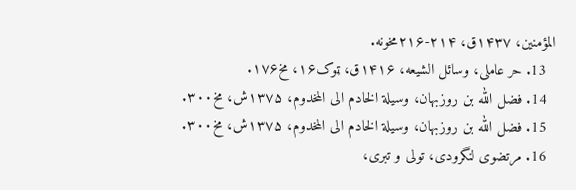المؤمنین، ۱۴۳۷ق، ۲۱۴-۲۱۶مخونه.
  13. حر عاملی، وسائل الشیعه، ۱۴۱۶ق، ټوک۱۶، مخ۱۷۶.
  14. فضل الله بن روزبهان، وسیلة الخادم الی المخدوم، ۱۳۷۵ش، مخ۳۰۰.
  15. فضل الله بن روزبهان، وسیلة الخادم الی المخدوم، ۱۳۷۵ش، مخ۳۰۰.
  16. مرتضوی لنگرودی، تولی و تبری،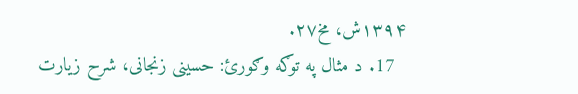۱۳۹۴ش، مخ۲۷.
  17. د مثال په توګه وګورئ: حسینی زنجانی، شرح زیارت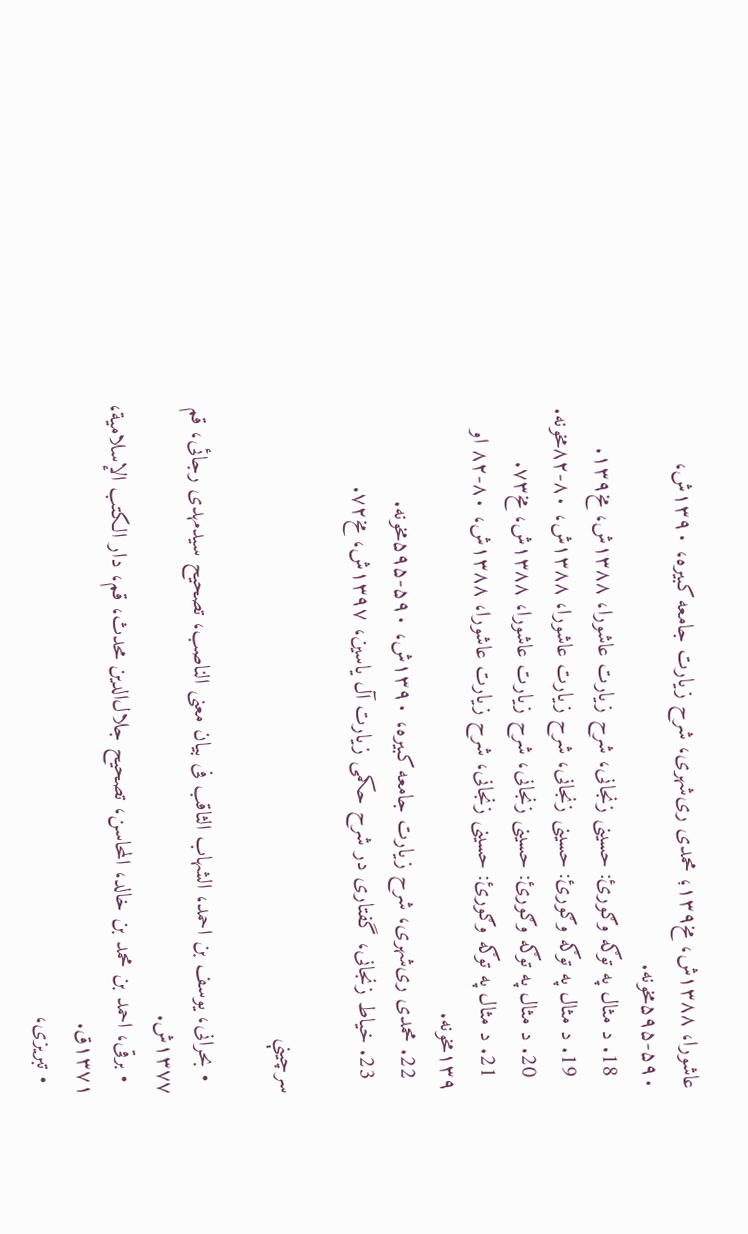عاشورا، ۱۳۸۸ش، مخ۱۳۹؛ محمدی ری‌شهری، شرح زیارت جامعه کبیره، ۱۳۹۰ش، ۵۹۰-۵۹۵مخونه.
  18. د مثال په توګه وګورئ: حسینی زنجانی، شرح زیارت عاشورا، ۱۳۸۸ش، مخ۱۳۹.
  19. د مثال په توګه وګورئ: حسینی زنجانی، شرح زیارت عاشورا، ۱۳۸۸ش، ۸۰-۸۲مخونه.
  20. د مثال په توګه وګورئ: حسینی زنجانی، شرح زیارت عاشورا، ۱۳۸۸ش، مخ۷۳.
  21. د مثال په توګه وګورئ: حسینی زنجانی، شرح زیارت عاشورا، ۱۳۸۸ش، ۸۰-۸۲ او ۱۳۹مخونه.
  22. محمدی ری‌شهری، شرح زیارت جامعه کبیره، ۱۳۹۰ش، ۵۹۰-۵۹۵مخونه.
  23. خیاط زنجانی، گفتاری در شرح حکمی زیارت آل یاسین، ۱۳۹۷ش، مخ۷۲.

سرچينې

  • بحرانی، یوسف بن احمد، الشهاب الثاقب فی بیان معنی الناصب، تصحیح سیدمهدی رجائی، قم ۱۳۷۷ش.
  • برقی، احمد بن محمد بن خالد، المحاسن، تصحیح جلال‌الدین محدث، قم، دار الكتب الإسلامیة، ۱۳۷۱ق.
  • تبریزی،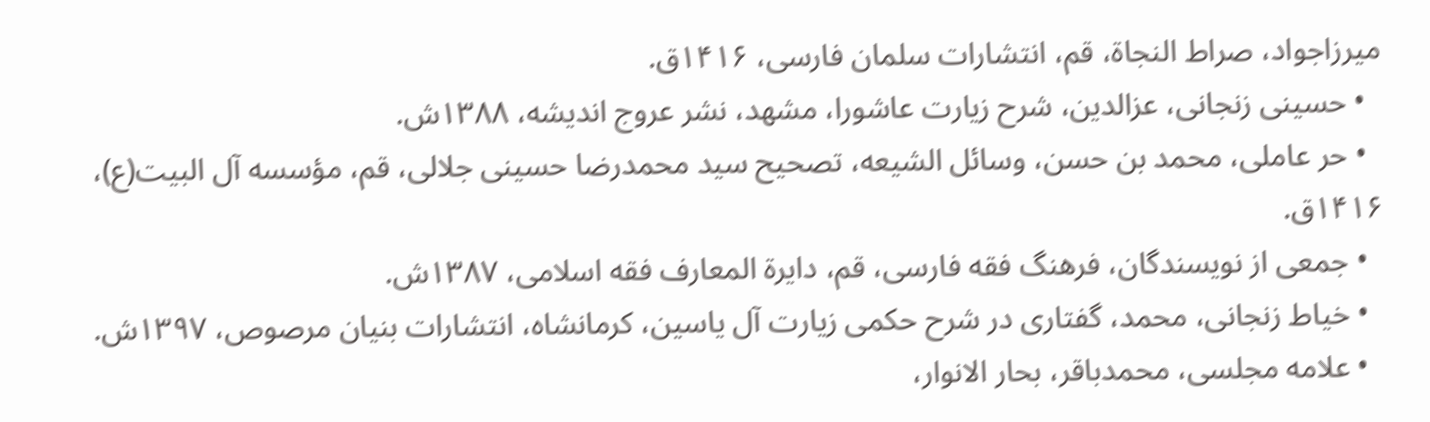میرزاجواد، صراط النجاة، قم، انتشارات سلمان فارسی، ۱۴۱۶ق.
  • حسینی زنجانی، عزالدین، شرح زیارت عاشورا، مشهد، نشر عروج اندیشه، ۱۳۸۸ش.
  • حر عاملی، محمد بن حسن، وسائل الشیعه، تصحیح سید محمدرضا حسینی جلالی، قم، مؤسسه آل البیت(ع)، ۱۴۱۶ق.
  • جمعی از نویسندگان، فرهنگ فقه فارسی، قم، دایرة المعارف فقه اسلامی، ۱۳۸۷ش.
  • خیاط زنجانی، محمد، گفتاری در شرح حکمی زیارت آل یاسین، کرمانشاه، انتشارات بنیان مرصوص، ۱۳۹۷ش.
  • علامه مجلسی، محمدباقر، بحار الانوار،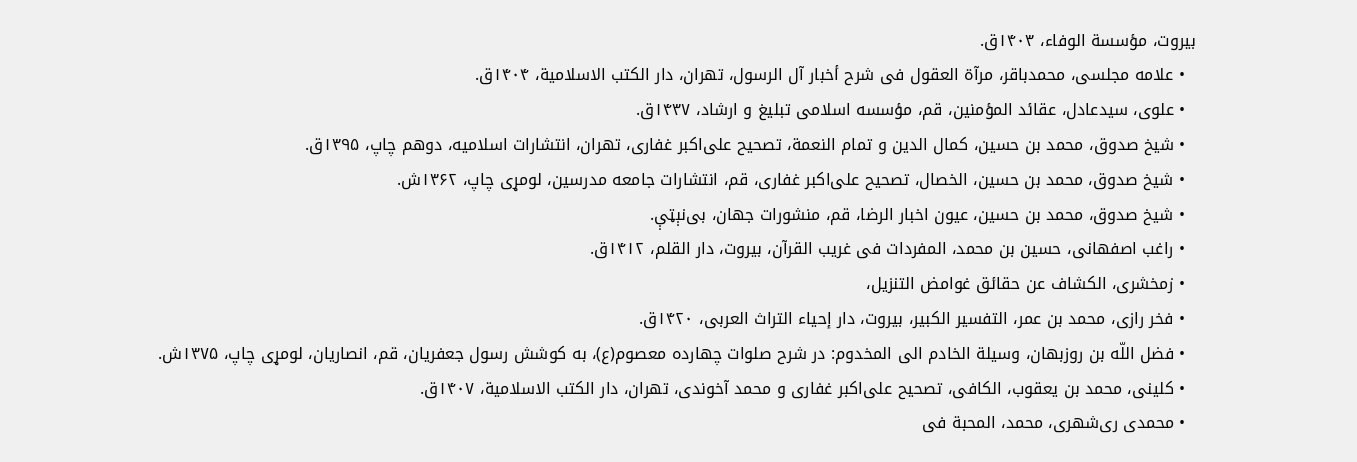بیروت، مؤسسة الوفاء، ۱۴۰۳ق.
  • علامه مجلسی، محمدباقر،‌ مرآة العقول فی شرح أخبار آل الرسول، تهران، دار الکتب الاسلامیة، ۱۴۰۴ق.
  • علوی، سیدعادل، عقائد المؤمنین، قم، مؤسسه اسلامی تبلیغ و ارشاد، ۱۴۳۷ق.
  • شیخ صدوق، محمد بن حسین، کمال الدین و تمام النعمة، تصحیح علی‌اکبر غفاری، تهران، انتشارات اسلامیه، دوهم چاپ، ۱۳۹۵ق.
  • شیخ صدوق، محمد بن حسین، الخصال، تصحیح علی‌اکبر غفاری، قم، انتشارات جامعه مدرسین، لومړی چاپ، ۱۳۶۲ش.
  • شیخ صدوق، محمد بن حسین، عیون اخبار الرضا، قم، منشورات جهان، بی‌نېټې.
  • راغب اصفهانی، حسین بن محمد، المفردات فی غریب القرآن، بیروت، دار القلم، ۱۴۱۲ق.
  • زمخشری، الكشاف عن حقائق غوامض التنزيل،
  • فخر رازی، محمد بن عمر، التفسیر الکبیر، بیروت، دار إحیاء التراث العربی، ۱۴۲۰ق.
  • فضل اللّه بن روزبهان، وسیلة الخادم الی المخدوم: در شرح صلوات چهارده معصوم(ع)، به کوشش رسول جعفریان، قم، انصاریان، لومړی چاپ، ۱۳۷۵ش.
  • کلینی، محمد بن یعقوب، الکافی، تصحیح علی‌اکبر غفاری و محمد آخوندی، تهران، دار الکتب الاسلامیة، ۱۴۰۷ق.
  • محمدی ری‌شهری، محمد، المحبة فی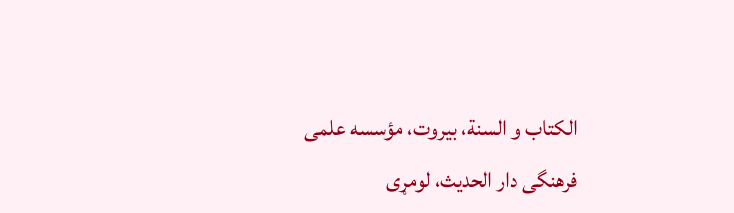الکتاب و السنة، بیروت، مؤسسه علمی فرهنگی دار الحدیث، لومړی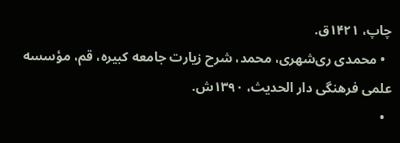چاپ، ۱۴۲۱ق.
  • محمدی ری‌شهری، محمد، شرح زیارت جامعه کبیره، قم، مؤسسه علمی فرهنگی دار الحدیث، ۱۳۹۰ش.
  •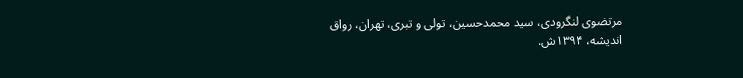مرتضوی لنگرودی، سید محمدحسین، تولی و تبری، تهران، رواق اندیشه، ۱۳۹۴ش.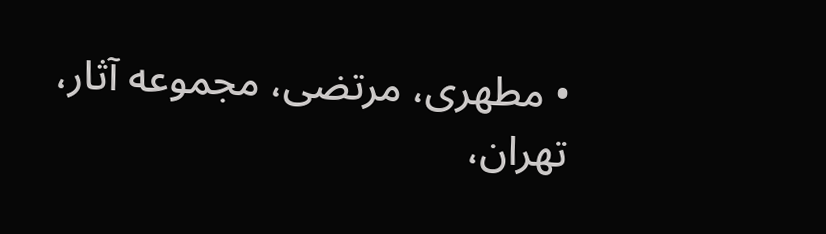• مطهری، مرتضی، مجموعه آثار، تهران،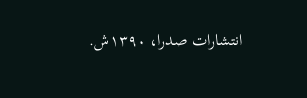انتشارات صدرا، ۱۳۹۰ش.